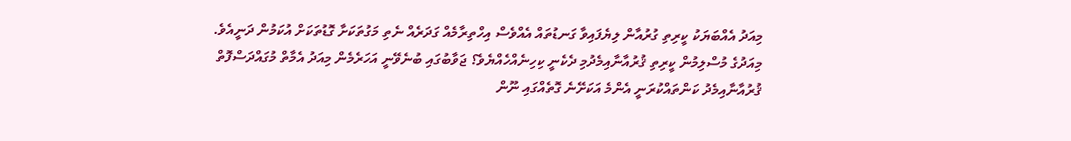މިއަދު އެއްބަޔަކު ކީރިތި ގުރުއާން ލިޔެފައިވާ ގަނޑުތައް އެއްވެސް އިހްތިރާމެއް ގަދަރެއް ނެތި މަގުތަކަށާ ގޮޑުތަކަށް އުކަމުން ދަނީއެވެ. މިއަދުގެ މުސްލިމުން ކީރިތި ޤުރުއާނާއިމެދުމި ދެކެނީ ކިހިނެއްހެއްޔެވެ؟ ޖަވާބުގައި ބުނެވޭނީ އަހަރެމެން މިއަދު އެމާތް މުގައްދަސްފޮތް ޤުރުއާނާއިމެދު ކަންތައްކުރަނީ އެންމެ އަކަށޭނެ ގޮތެއްގައި ނޫން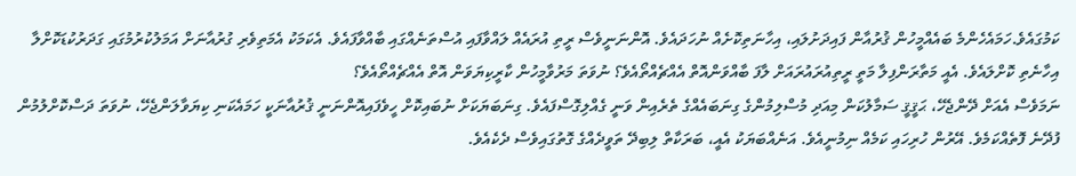ކަމުގައެވެ.ހަމައެހެންމެ ބައެއްމީހުން ޤުރުއާން ފައިދަށުލައި، އިހާނަތިކޮށެއް ނުހަދައެވެ. އޮންނަނީވެސް ރީތި އުރައެއް ލައްވާފައި އުސްތަނެއްގައި ބާއްވާފައެވެ. އެކަމަކު އެމަތިވެރި ގުރުއާނަށް އަމަލުކުރުމުގައި ގަދަރުކުޑަކޮށްލާ އިހާނެތި ކޮށްލައެވެ. އެއީ މަތާރަންފިލާ މަތީ ރީތިއުރައުރައަށް ލާފަ ބާއްވަންއޮތް އެއްޗެއްތޯއެވެ؟ ނުވަތަ މަރުވާމީހުން ކާރީކިޔަވަން އޮތް އެއްޗެއްތޯއެވެ؟
ނަމަވެސް އެއަށް ދޭންޖެހޭ، ޙަޤީޤީ ސަމާލުކަން މިއަދި މުސްލިމުންގެ ގިނަބައެއްގެ ތެރެއިން ވަނީ ގެއްލިގޮސްފައެވެ. ގިނަބަޔަކަށް ނުބައިކޮށް ހީވެފައިއޮންނަނީ ޤުރުއާނަކީ ހަމައެކަނި ކިޔަވާލަންޖެހޭ، ނުވަތަ ދަސްކޮށްލުމުން ފުދޭނެ ފޮތެއްކަމެވެ. އޭރުން ހުރިހައި ކަމެއް ނިމުނީއެވެ. އަނެއްބަޔަކު އެއީ، ބަރަކާތް ލިބިދޭ ތަވީދެއްގެ ގޮތުގައިވެސް ދެކެއެވެ.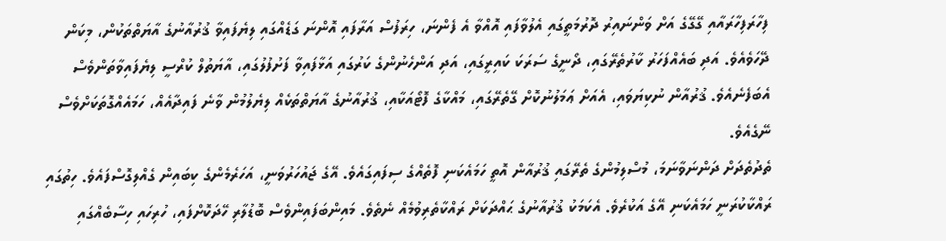ފިހާރަފިހާރައާއި ގޭގޭގެ އަށް ވަންނައިރު ދޮރުމަތީގައި އެލުވާފައި އޮއްވާ އެ ފެންނަ، ހިރަފުސް އަރާފައި އޮންނަ ގަޑެއްގައި ލިޔެފައިވާ ޤުރުއާނުގެ އާޔަތްތަކުން، މިކަން ދޭހަވެއެވެ. އަދި ބައެއްފަހަރު ކާރުތެރޭގައި، ދޯނީގެ ސަރަކަ ކައިރީގައި، އަދި އަންހެނުންގެ ކަރުގައި އަޅާފައިވާ ފަށުފުލުގައި، އާޔަތުލް ކުރްސީ ލިޔެފައިވާތަންވެސް އެބަފެނެއެވެ. ޤުރުއާން ނުކިޔަވައި، އެއަށް ޢަމަލުނުކޮށް ގޭތެރޭގައި، މައްކާގެ ފޮޓޯއަކާއި، ޤުރުއާނުގެ އާޔަތްތަކެއް ލިޔެލުމުން ވާނެ ފައިދާއެއް، ހަމައެއްގޮތަކަށްވެސް ނޭގެއެވެ.
ތެދުތެދަށް ދަންނަވާނަމަ، މުސްލިމުންގެ ތެރޭގައި ޤުރުއާން އޮތީ ހަމައެކަނި ފޮތެއްގެ ސިފައިގައެވެ. އޭގެ ޖައުހަރުވަނީ، އަހަރެމެންގެ ކިބައިން ގެއްލިގޮސްފައެވެ. ހިތުގައި ރައްކާކުރަނީ ހަމައެކަނި އޭގެ އަކުރެވެ. އެކަމަކު ޤުރުއާނުގެ ޙައްދަކަށް ރައްކާތެރިވުމެއް ނެތެވެ. މައިންބަފައިންވެސް ބޮޑުލާރި ހޭދަކޮށްފައި، ހުރިހައި ހިސާބެއްގައި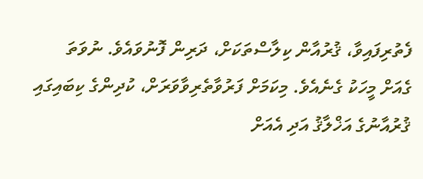ފެތުރިފައިވާ، ޤުރުއާން ކިލާސްތަކަށް، ދަރިން ފޮނުވައެވެ. ނުވަތަ ގެއަށް މީހަކު ގެނެއެވެ. މިކަމަށް ފަރުވާތެރިވާވަރަށް، ކުދިންގެ ކިބައިގައި ޤުރުއާނުގެ އަޚްލާޤު އަދި އެއަށް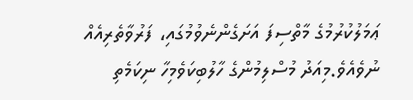ޢަމަލުކުރުމުގެ މާތްސިފަ އަށަގެންނެވުމުގައި، ފަރުވާތެރިއެއް ނުވެއެވެ.މިއަދު މުސްލިމުންގެ ހާލުބިކަވެމިހާ ނިކަމެތި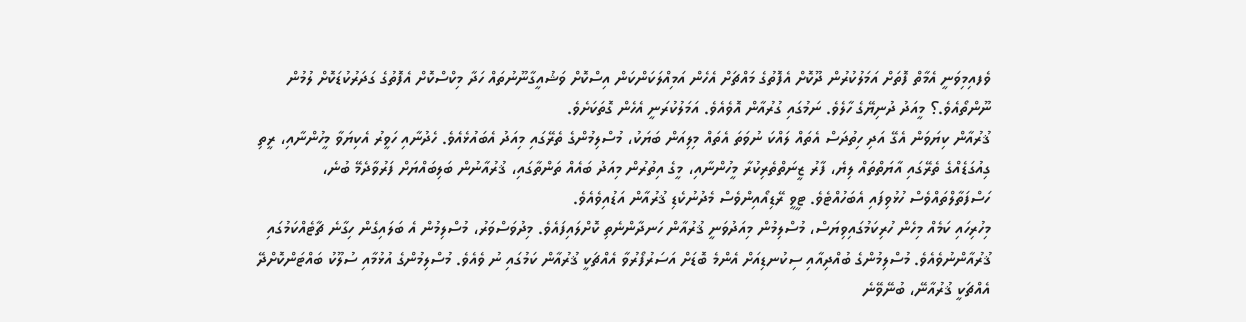ވެފއިމިވަނީ އެމާތް ފޮތަށް އަމަލުކުރުން ދޫކޮށް އެފޮތުގެ މައްޗަށް އެހެން އަމިއްލަކަންކަން އިސްކޮށް ވަޝުއީގާނޫނުތައް ހަދާ މިކްސްކޮށް އެފޮތުގެ ގަދަރުކުޑަކޮށް ލުމުން ނޫންތޯއެވެ.؟ މީއަދު ދުނިޔޭގެ ހާލެވެ. ނަމުގައި ގުރުއާން އޮވެއެވެ. އަމަލުކުރަނީ އެހެން ގޮތަކަށެވެ.
ޤުރުއާން ކިޔަވަން އެގޭ އަދި ހިތުދަސް އެތައް ލައްކަ ނުވަތަ އެތައް މިލިއަން ބަޔަކު، މުސްލިމުންގެ ތެރޭގައި މިއަދު އެބައުޅެއެވެ. ހެދުނާއި ހަވީރު އެކިޔަވާ މީހުންނާއި، ރީތި ގިއުގަޑެއްގެ ތެރޭގައި އާޔަތްތައް ލިޔެ، ފާރު ޒީނަތްތެރިކުރާ މީހުންނާއި، މީގެ އިތުރުން މިއަދު ބައެއް ތަންތާގައި، ޤުރުއާނުން ބަލިބައްޔަށް ފަރުވާދެމޭ ބުނެ، ހަސްފަތާލްތައްވެސް ހުޅުވިފައި އެބަހުއްޓެވެ. ޓީވީ ރޭޑިއޯއިންވެސް މެދުނުކެޑި ޤުރުއާން އަޑުއިވެއެވެ.
މިހުރިހައި ކަމެއް މިހެން ހުރިކަމުގައިވިޔަސް، މުސްލިމުން މިއަދުވަނީ ޤުރުއާން ހަނދާންނެތި ކޮށްލައިފައެވެ. މިދުވަސްވަރު، މުސްލިމުން އެ ބަލައިގެން ހިގާނެ ޗާޓެއްކަމުގައި ޤުރުއާންނުވެއެވެ. މުސްލިމުންގެ ބުއްދިއާއި ސިކުނޑިއަށް އެންމެ ބޮޑަށް އަސަރުފޯރުވާ އެއްޗަކީ ޤުރުއާން ކަމުގައި ނު ވެއެވެ. މުސްލިމުންގެ އުޅުމާއި ސުލޫކު ބައްޓަންކޮށްދޭ އެއްޗަކީ ޤުރުއާނޭ، ބުނޭވޭނެ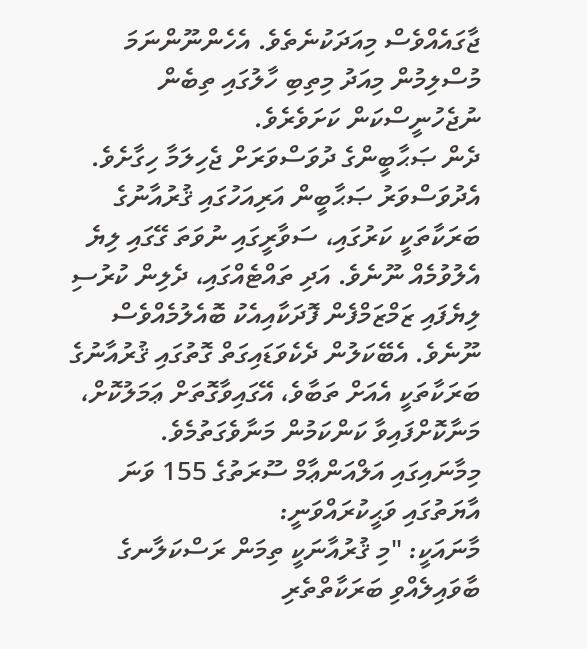ޖާގައެއްވެސް މިއަދަކުނެތެވެ. އެހެންނޫންނަމަ މުސްލިމުން މިއަދު މިތިބި ހާލުގައި ތިބެން ނުޖެހުނީސްކަން ކަށަވެރެވެ.
ދެން ޞަޙާބީންގެ ދުވަސްވަރަށް ޖެހިލަމާ ހިގާށެވެ. އެދުވަސްވަރު ޞަޙާބީން އަރިއަހުގައި ޤުރުއާނުގެ ބަރަކާތަކީ ކަރުގައި، ސަވާރީގައި ނުވަތަ ގޭގައި ލިޔެ އެލުވުމެއް ނޫނެވެ. އަދި ތައްޓެއްގައި، ދެލިން ކުރުސި ލިޔެފައި ޒަމްޒަމްފެން ފޮދަކާއިއެކު ބޮއެލުމެއްވެސް ނޫނެވެ. އެބޭކަލުން ދެކެވަޑައިގަތް ގޮތުގައި ޤުރުއާނުގެ ބަރަކާތަކީ އެއަށް ތަބާވެ، އޭގައިވާގޮތަށް ޢަމަލުކޮށް، މަނާކޮށްފައިވާ ކަންކަމުން މަނާވެގަތުމެވެ.
މިމާނައިގައި އަލްއަންޢާމް ސޫރަތުގެ 155 ވަނަ އާޔަތުގައި ވަޙީކުރައްވަނީ:
މާނައަކީ: "މި ޤުރުއާނަކީ ތިމަން ރަސްކަލާނގެ ބާވައިލެއްވި ބަރަކާތްތެރި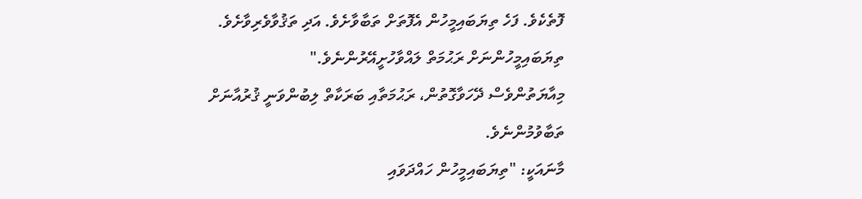ފޮތެކެވެ. ފަހެ ތިޔަބައިމީހުން އެފޮތަށް ތަބާވާށެވެ. އަދި ތަޤުވާވެރިވާށެވެ. ތިޔަބައިމީހުންނަށް ރަޙުމަތް ލައްވާހުށީއޭރުންނެވެ."
މިއާޔަތުންވެސް ދޭހަވާގޮތުން، ރަޙުމަތާއި ބަރަކާތް ލިބުންވަނީ ޤުރުއާނަށް ތަބާވުމުންނެވެ.
މާނައަކީ: "ތިޔަބައިމީހުން ހައްދަވައި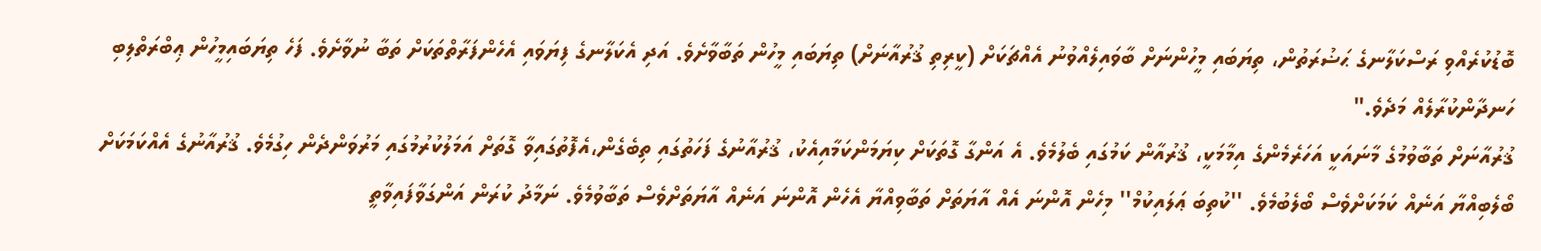ބޮޑުކުރެއްވި ރަސްކަލާނގެ ޙަޟުރަތުން، ތިޔަބައި މީހުންނަށް ބާވައިލެއްވުނު އެއްޗަކަށް (ކީރިތި ޤުރުއާނަށް) ތިޔަބައި މީހުން ތަބާވާށެވެ. އަދި އެކަލާނގެ ފިޔަވައި އެހެންފަރާތްތަކަށް ތަބާ ނުވާށެވެ. ފަހެ ތިޔަބައިމީހުން ޢިބްރަތްލިބި ހަނދާންކުރާލެއް މަދެވެ."
ޤުރުއާނަށް ތަބާވުމުގެ މާނައަކީ އަހަރެމެންގެ އިމާމަކީ، ޤުރުއާން ކަމުގައި ބެލުމެވެ. އެ އަންގާ ގޮތަކަށް ކިޔަމަންކަމާއިއެކު، ޤުރުއާނުގެ ފަހަތުގައި ތިބެގެން،އެފޮތުގައިވާ ގޮތަށް އަމަލުކުރުމުގައި މަރުވަންދެން ހިގުމެވެ. ޤުރުއާނުގެ އެއްކަމަކަށް ބޯލެބިއްޔާ އަނެއް ކަމަކަށްވެސް ބޯލެބުމެވެ. ''ކުތިބަ ޢަލައިކުމް'' މިހެން އޮންނަ އެއް އާޔަތަށް ތަބާވިއްޔާ އެހެން އޮންނަ އަނެއް އާޔަތަށްވެސް ތަބާވުމެވެ. ނަމާދު ކުރަން އަންގަވާފައިވާތީ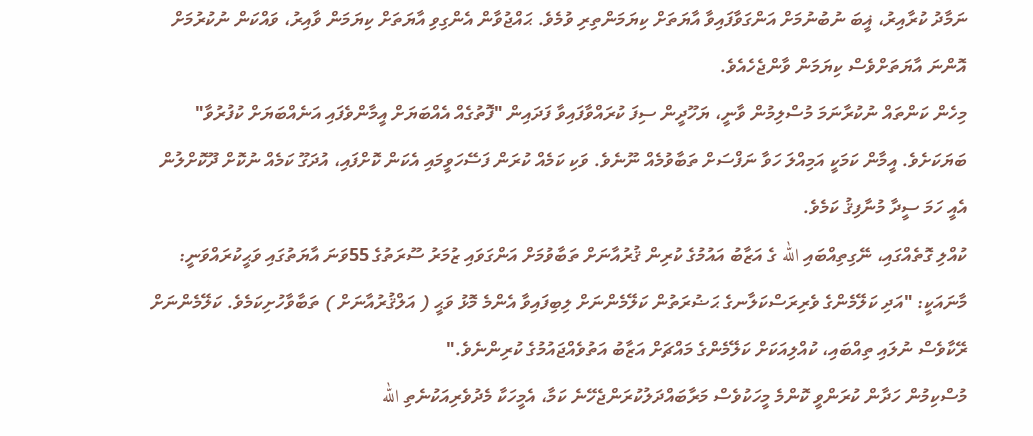ނަމާދު ކުރާއިރު، ޣީބަ ނުބުނުމަށް އަންގަވާފައިވާ އާޔަތަށް ކިޔަމަންތިރި ވުމެވެ. ޙައްޖުވާން އެންގިވި އާޔަތަށް ކިޔަމަން ވާއިރު، ވައްކަން ނުކުރުމަށް އޮންނަ އާޔަތަށްވެސް ކިޔަމަން ވާންޖެހެއެވެ.
މިހެން ކަންތައް ނުކުރާނަމަ މުސްލިމުން ވާނީ، ޔަހޫދީން ސިފަ ކުރައްވާފައިވާ ފަދައިން "ފޮތުގެއް އެއްބަޔަށް އީމާންވެފައި އަނެއްބަޔަށް ކުފުރުވާ" ބަޔަކަށެވެ. އީމާން ކަމަކީ އަމިއްލަ ހަވާ ނަފްސަށް ތަބާވުމެއް ނޫނެވެ. ވަކި ކަމެއް ކުރަން ފަސޭހަވީމައި އެކަން ކޮށްފައި، އުދަގޫ ކަމެއް ނުކޮށް ދޫކޮށްލުން އެއީ ހަމަ ސީދާ މުނާފިޤު ކަމެވެ.
ކުއްލި ގޮތެއްގައި، ނޭގިތިއްބައި الله ގެ އަޒާބު އައުމުގެ ކުރިން ޤުރުއާނަށް ތަބާވުމަށް އަންގަވައި ޒުމަރު ސޫރަތުގެ 55ވަނަ އާޔަތުގައި ވަޙީކުރައްވަނީ:
މާނައަކީ: "އަދި ކަލޭމެންގެ ވެރިރަސްކަލާނގެ ޙަޟުރަތުން ކަލޭމެންނަށް ލިބިފައިވާ އެންމެ މޮޅު ވަޙީ ( އަލްޤުރުއާނަށް ) ތަބާވާހުށިކަމެވެ. ކަލޭމެންނަށް ރޭކާވެސް ނުލައި ތިއްބައި، ކުއްލިއަކަށް ކަލޭމެންގެ މައްޗަށް އަޒާބު އަތުވެއްޖައުމުގެ ކުރިންނެވެ."
މުސްކިމުން ހަދާން ކުރަންވީ ކޮންމެ މީހަކުވެސް މަރާބައްދަލުކުރަންޖެހޭނެ ކަމާ، އެމީހަކާ މެދުވެރިއަކުނެތި الله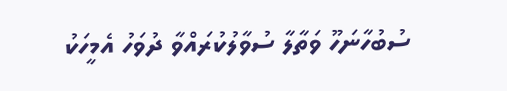ސުބުހާނަހޫ ވަތާލާ ސުވާލުކުރައްވާ ދުވަހު އެމީހަކު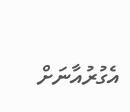އެގުރުއާނަށް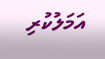އަމަލުކުރި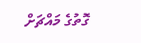ގޮތުގެ މައްޗަށް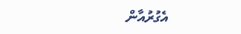އެގުރުއާން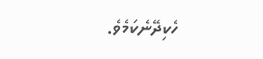ހެކިދޭނެކަމެވެ.